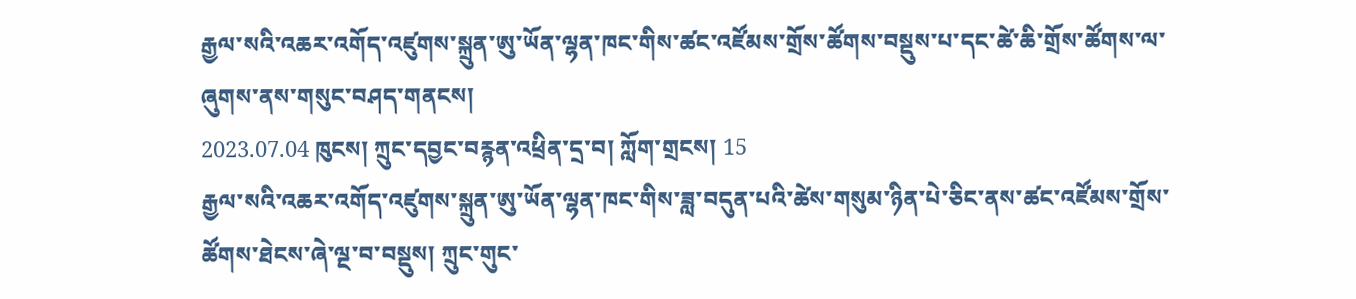རྒྱལ་སའི་འཆར་འགོད་འཛུགས་སྐྲུན་ཨུ་ཡོན་ལྷན་ཁང་གིས་ཚང་འཛོམས་གྲོས་ཚོགས་བསྡུས་པ་དང་ཚེ་ཆི་གྲོས་ཚོགས་ལ་ཞུགས་ནས་གསུང་བཤད་གནངས།
2023.07.04 ཁུངས། ཀྲུང་དབྱང་བརྙན་འཕྲིན་དྲ་བ། ཀློག་གྲངས། 15
རྒྱལ་སའི་འཆར་འགོད་འཛུགས་སྐྲུན་ཨུ་ཡོན་ལྷན་ཁང་གིས་ཟླ་བདུན་པའི་ཚེས་གསུམ་ཉིན་པེ་ཅིང་ནས་ཚང་འཛོམས་གྲོས་ཚོགས་ཐེངས་ཞེ་ལྔ་བ་བསྡུས། ཀྲུང་གུང་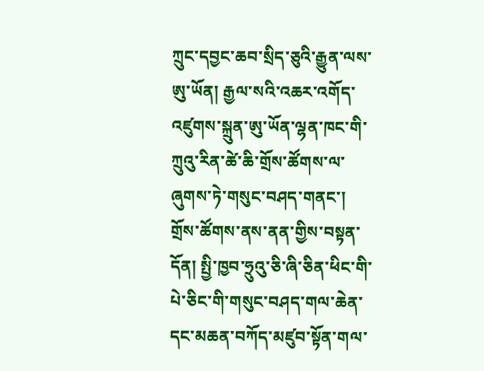ཀྲུང་དབྱང་ཆབ་སྲིད་ཅུའི་རྒྱུན་ལས་ཨུ་ཡོན། རྒྱལ་སའི་འཆར་འགོད་འཛུགས་སྐྲུན་ཨུ་ཡོན་ལྷན་ཁང་གི་ཀྲུའུ་རིན་ཚེ་ཆི་གྲོས་ཚོགས་ལ་ཞུགས་ཏེ་གསུང་བཤད་གནང་།
གྲོས་ཚོགས་ནས་ནན་གྱིས་བསྟན་དོན། སྤྱི་ཁྱབ་ཧྲུའུ་ཅི་ཞི་ཅིན་ཕིང་གི་པེ་ཅིང་གི་གསུང་བཤད་གལ་ཆེན་དང་མཆན་བཀོད་མཛུབ་སྟོན་གལ་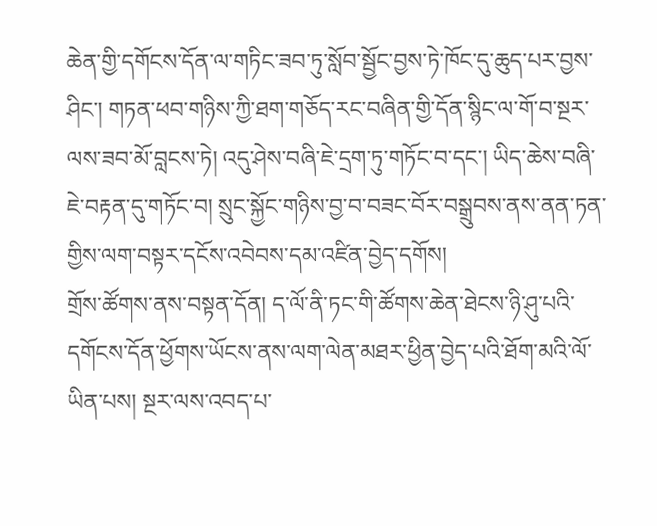ཆེན་གྱི་དགོངས་དོན་ལ་གཏིང་ཟབ་ཏུ་སློབ་སྦྱོང་བྱས་ཏེ་ཁོང་དུ་ཆུད་པར་བྱས་ཤིང་། གཏན་ཕབ་གཉིས་ཀྱི་ཐག་གཅོད་རང་བཞིན་གྱི་དོན་སྙིང་ལ་གོ་བ་སྔར་ལས་ཟབ་མོ་བླངས་ཏེ། འདུ་ཤེས་བཞི་ཇེ་དྲག་ཏུ་གཏོང་བ་དང་། ཡིད་ཆེས་བཞི་ཇེ་བརྟན་དུ་གཏོང་བ། སྲུང་སྐྱོང་གཉིས་བྱ་བ་བཟང་བོར་བསྒྲུབས་ནས་ནན་ཏན་གྱིས་ལག་བསྟར་དངོས་འབེབས་དམ་འཛིན་བྱེད་དགོས།
གྲོས་ཚོགས་ནས་བསྟན་དོན། ད་ལོ་ནི་ཏང་གི་ཚོགས་ཆེན་ཐེངས་ཉི་ཤུ་པའི་དགོངས་དོན་ཕྱོགས་ཡོངས་ནས་ལག་ལེན་མཐར་ཕྱིན་བྱེད་པའི་ཐོག་མའི་ལོ་ཡིན་པས། སྔར་ལས་འབད་པ་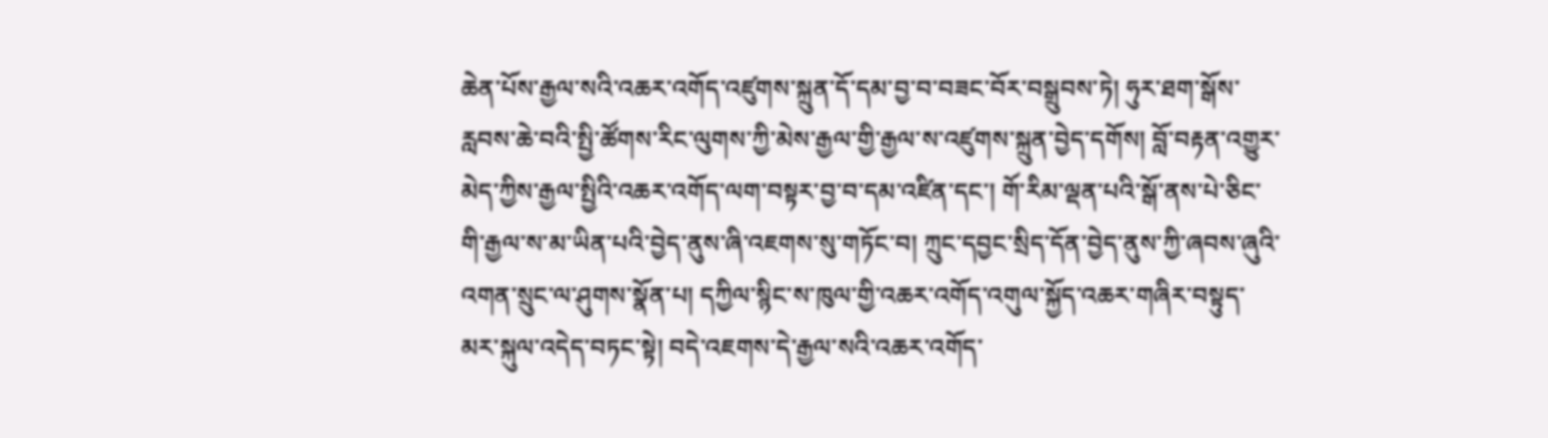ཆེན་པོས་རྒྱལ་སའི་འཆར་འགོད་འཛུགས་སྐྲུན་དོ་དམ་བྱ་བ་བཟང་བོར་བསྒྲུབས་ཏེ། ཧུར་ཐག་སྒོས་རླབས་ཆེ་བའི་སྤྱི་ཚོགས་རིང་ལུགས་ཀྱི་མེས་རྒྱལ་གྱི་རྒྱལ་ས་འཛུགས་སྐྲུན་བྱེད་དགོས། བློ་བརྟན་འགྱུར་མེད་ཀྱིས་རྒྱལ་སྤྱིའི་འཆར་འགོད་ལག་བསྟར་བྱ་བ་དམ་འཛིན་དང་། གོ་རིམ་ལྡན་པའི་སྒོ་ནས་པེ་ཅིང་གི་རྒྱལ་ས་མ་ཡིན་པའི་བྱེད་ནུས་ཞི་འཇགས་སུ་གཏོང་བ། ཀྲུང་དབྱང་སྲིད་དོན་བྱེད་ནུས་ཀྱི་ཞབས་ཞུའི་འགན་སྲུང་ལ་ཤུགས་སྣོན་པ། དཀྱིལ་སྙིང་ས་ཁུལ་གྱི་འཆར་འགོད་འགུལ་སྐྱོད་འཆར་གཞིར་བསྟུད་མར་སྐུལ་འདེད་བཏང་སྟེ། བདེ་འཇགས་དེ་རྒྱལ་སའི་འཆར་འགོད་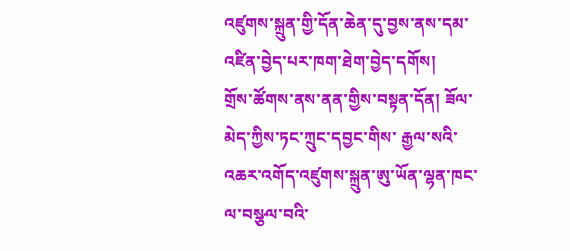འཛུགས་སྐྲུན་གྱི་དོན་ཆེན་དུ་བྱས་ནས་དམ་འཛིན་བྱེད་པར་ཁག་ཐེག་བྱེད་དགོས།
གྲོས་ཚོགས་ནས་ནན་གྱིས་བསྟན་དོན། ཟོལ་མེད་ཀྱིས་ཏང་ཀྲུང་དབྱང་གིས་ རྒྱལ་སའི་འཆར་འགོད་འཛུགས་སྐྲུན་ཨུ་ཡོན་ལྷན་ཁང་ལ་བསྩལ་བའི་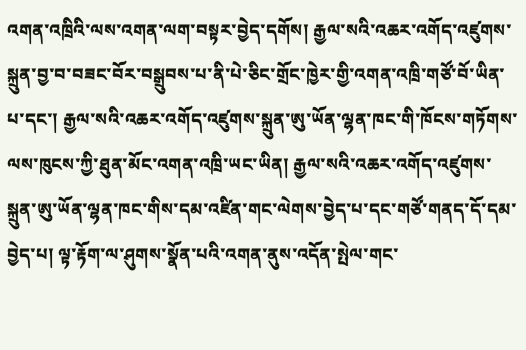འགན་འཁྲིའི་ལས་འགན་ལག་བསྟར་བྱེད་དགོས། རྒྱལ་སའི་འཆར་འགོད་འཛུགས་སྐྲུན་བྱ་བ་བཟང་བོར་བསྒྲུབས་པ་ནི་པེ་ཅིང་གྲོང་ཁྱེར་གྱི་འགན་འཁྲི་གཙོ་བོ་ཡིན་པ་དང་། རྒྱལ་སའི་འཆར་འགོད་འཛུགས་སྐྲུན་ཨུ་ཡོན་ལྷན་ཁང་གི་ཁོངས་གཏོགས་ལས་ཁུངས་ཀྱི་ཐུན་མོང་འགན་འཁྲི་ཡང་ཡིན། རྒྱལ་སའི་འཆར་འགོད་འཛུགས་སྐྲུན་ཨུ་ཡོན་ལྷན་ཁང་གིས་དམ་འཛིན་གང་ལེགས་བྱེད་པ་དང་གཙོ་གནད་དོ་དམ་བྱེད་པ། ལྟ་རྟོག་ལ་ཤུགས་སྣོན་པའི་འགན་ནུས་འདོན་སྤེལ་གང་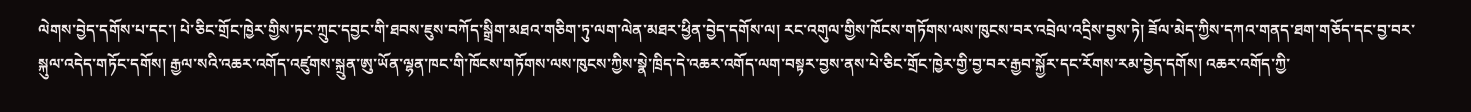ལེགས་བྱེད་དགོས་པ་དང་། པེ་ཅིང་གྲོང་ཁྱེར་གྱིས་ཏང་ཀྲུང་དབྱང་གི་ཐབས་ཇུས་བཀོད་སྒྲིག་མཐའ་གཅིག་ཏུ་ལག་ལེན་མཐར་ཕྱིན་བྱེད་དགོས་ལ། རང་འགུལ་གྱིས་ཁོངས་གཏོགས་ལས་ཁུངས་བར་འབྲེལ་འདྲིས་བྱས་ཏེ། ཟོལ་མེད་ཀྱིས་དཀའ་གནད་ཐག་གཅོད་དང་བྱ་བར་སྐུལ་འདེད་གཏོང་དགོས། རྒྱལ་སའི་འཆར་འགོད་འཛུགས་སྐྲུན་ཨུ་ཡོན་ལྷན་ཁང་གི་ཁོངས་གཏོགས་ལས་ཁུངས་ཀྱིས་སྣེ་ཁྲིད་དེ་འཆར་འགོད་ལག་བསྟར་བྱས་ནས་པེ་ཅིང་གྲོང་ཁྱེར་གྱི་བྱ་བར་རྒྱབ་སྐྱོར་དང་རོགས་རམ་བྱེད་དགོས། འཆར་འགོད་ཀྱི་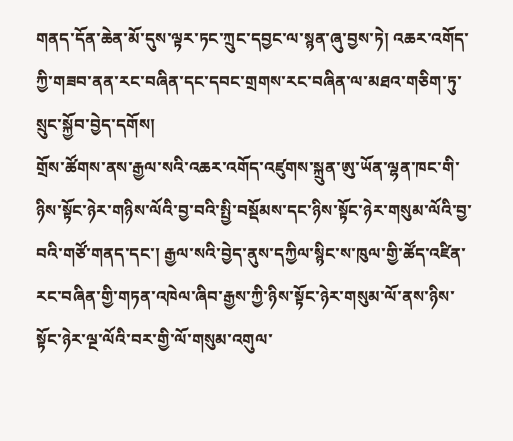གནད་དོན་ཆེན་མོ་དུས་ལྟར་ཏང་ཀྲུང་དབྱང་ལ་སྙན་ཞུ་བྱས་ཏེ། འཆར་འགོད་ཀྱི་གཟབ་ནན་རང་བཞིན་དང་དབང་གྲགས་རང་བཞིན་ལ་མཐའ་གཅིག་ཏུ་སྲུང་སྐྱོབ་བྱེད་དགོས།
གྲོས་ཚོགས་ནས་རྒྱལ་སའི་འཆར་འགོད་འཛུགས་སྐྲུན་ཨུ་ཡོན་ལྷན་ཁང་གི་ཉིས་སྟོང་ཉེར་གཉིས་ལོའི་བྱ་བའི་སྤྱི་བསྡོམས་དང་ཉིས་སྟོང་ཉེར་གསུམ་ལོའི་བྱ་བའི་གཙོ་གནད་དང་། རྒྱལ་སའི་བྱེད་ནུས་དཀྱིལ་སྙིང་ས་ཁུལ་གྱི་ཚོད་འཛིན་རང་བཞིན་གྱི་གཏན་འཁེལ་ཞིབ་རྒྱས་ཀྱི་ཉིས་སྟོང་ཉེར་གསུམ་ལོ་ནས་ཉིས་སྟོང་ཉེར་ལྔ་ལོའི་བར་གྱི་ལོ་གསུམ་འགུལ་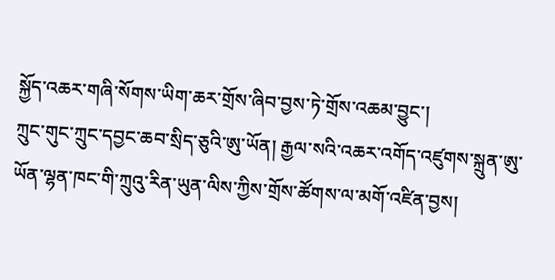སྐྱོད་འཆར་གཞི་སོགས་ཡིག་ཆར་གྲོས་ཞིབ་བྱས་ཏེ་གྲོས་འཆམ་བྱུང་།
ཀྲུང་གུང་ཀྲུང་དབྱང་ཆབ་སྲིད་ཅུའི་ཨུ་ཡོན། རྒྱལ་སའི་འཆར་འགོད་འཛུགས་སྐྲུན་ཨུ་ཡོན་ལྷན་ཁང་གི་ཀྲུའུ་རིན་ཡུན་ལིས་ཀྱིས་གྲོས་ཚོགས་ལ་མགོ་འཛིན་བྱས།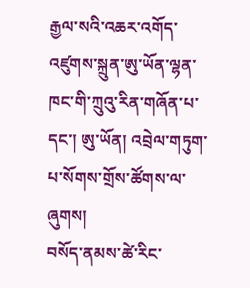རྒྱལ་སའི་འཆར་འགོད་འཛུགས་སྐྲུན་ཨུ་ཡོན་ལྷན་ཁང་གི་ཀྲུའུ་རིན་གཞོན་པ་དང་། ཨུ་ཡོན། འབྲེལ་གཏུག་པ་སོགས་གྲོས་ཚོགས་ལ་ཞུགས།
བསོད་ནམས་ཚེ་རིང་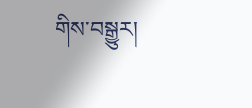གིས་བསྒྱུར།